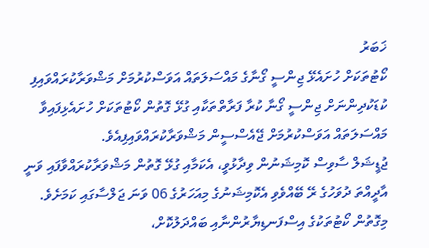ޚަބަރު
ކޯޓުތަކަށް ހުށައެޅޭ ޖިންސީ ގޯނާގެ މައްސަލަތައް އަވަސްކުރުމަށް މަޝްވަރާކުރައްވައިފި
ކުޑަކުދިންނަށް ޖިންސީ ގޯނާ ކުރާ ފަރާތްތަކާއި ގުޅޭ ގޮތުން ކޯޓުތަކަށް ހުށައެޅިފައިވާ މައްސަލަތައް އަވަސްކުރުމަށް ޖޭއެސްސީން މަޝްވަރާކުރައްވައިފިއެވެ.
ޖުޑީޝަލް ސާވިސް ކޮމިޝަނުން ވިދާޅުވީ، އެކަމާއި ގުޅޭ ގޮތުން މަޝްވަރާކުރައްވާފައި ވަނީ އާދީއްތަ ދުވަހުގެ ރޭ ބޭއްވެވި އެކޮމިޝަނުގެ މިއަހަރުގެ 06 ވަނަ ޖަލްސާގައި ކަމަށެވެ.
މިގޮތުން ކޯޓުތަކުގެ އިސްފަނޑިޔާރުންނާއި ބައްދަލުކޮށް،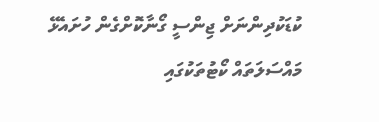ކުޑަކުދިންނަށް ޖިންސީ ގޯނާކޮށްގެން ހުށައެޅޭ މައްސަލަތައް ކޯޓުތަކުގައި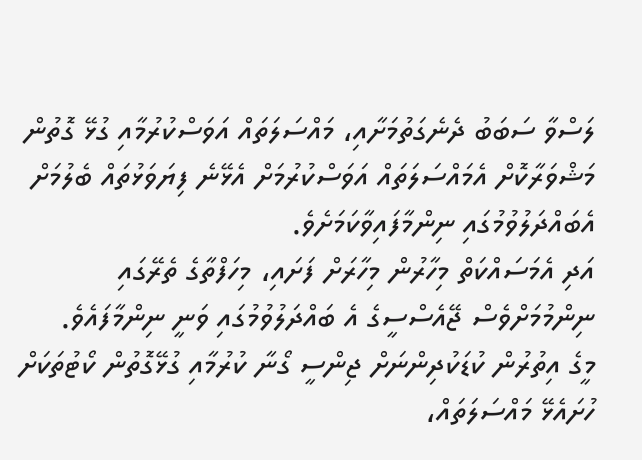ލަސްވާ ސަބަބު ދެނެގަތުމަށާއި، މައްސަލަތައް އަވަސްކުރުމާއި ގުޅޭ ގޮތުން މަޝްވަރާކޮށް އެމައްސަލަތައް އަވަސްކުރުމަށް އެޅޭނެ ފިޔަވަޅުތައް ބެލުމަށް އެބައްދަލުވުމުގައި ނިންމާފައިވާކަމަށެވެ.
އަދި އެމަސައްކަތް މިހާރުން މިހާރަށް ފަށައި، މިހަފްތާގެ ތެރޭގައި ނިންމުމަށްވެސް ޖޭއެސްސީގެ އެ ބައްދަލުވުމުގައި ވަނީ ނިންމާފައެވެ.
މީގެ އިތުރުން ކުޑަކުދިންނަށް ޖިންސީ ގޯނާ ކުރުމާއި ގުޅޭގޮތުން ކޯޓުތަކަށް ހުށައެޅޭ މައްސަލަތައް،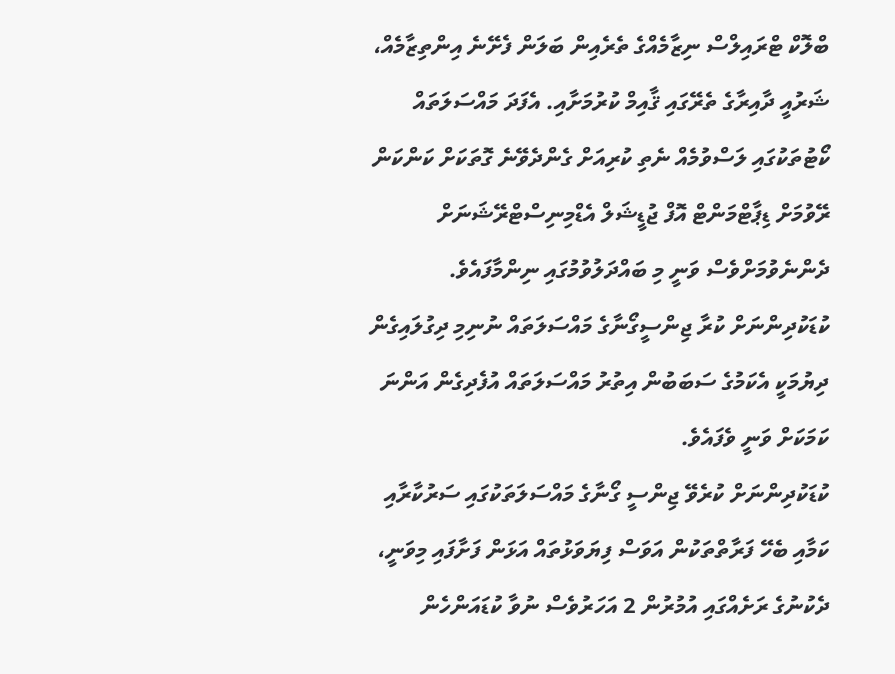ބްލޮކް ޓްރައިލްސް ނިޒާމެއްގެ ތެރެއިން ބަލަން ފެށޭނެ އިންތިޒާމެއް، ޝަރުއީ ދާއިރާގެ ތެރޭގައި ޤާއިމް ކުރުމަށާއި. އެފަދަ މައްސަލަތައް ކޯޓުތަކުގައި ލަސްވުމެއް ނެތި ކުރިއަށް ގެންދެވޭނެ ގޮތަކަށް ކަންކަން ރޭވުމަށް ޑިޕާޓްމަންޓް އޮފް ޖުޑީޝަލް އެޑްމިނިސްޓްރޭޝަނަށް ދެންނެވުމަށްވެސް ވަނީ މި ބައްދަލުވުމުގައި ނިންމާފައެވެ.
ކުޑަކުދިންނަށް ކުރާ ޖިންސީގޯނާގެ މައްސަލަތައް ނުނިމި ދިގުލައިގެން ދިޔުމަކީ އެކަމުގެ ސަބަބުން އިތުރު މައްސަލަތައް އުފެދިގެން އަންނަ ކަމަކަށް ވަނީ ވެފައެވެ.
ކުޑަކުދިންނަށް ކުރެވޭ ޖިންސީ ގޯނާގެ މައްސަލަތަކުގައި ސަރުކާރާއި ކަމާއި ބެހޭ ފަރާތްތަކުން އަވަސް ފިޔަވަޅުތައް އަޅަން ފަށާފައި މިވަނީ، ދެކުނުގެ ރަށެއްގައި އުމުރުން 2 އަހަރުވެސް ނުވާ ކުޑައަންހެން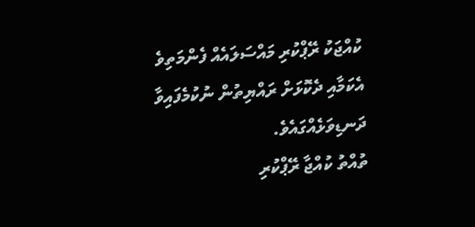ކުއްޖަކު ރޭޕްކުރި މައްސަލައެއް ފެންމަތިވެ އެކަމާއި ދެކޮޅަށް ރައްޔިތުން ނުކުމެފައިވާ ދަނޑިވަޅެއްގައެވެ.
ތުއްތު ކުއްޖާ ރޭޕްކުރި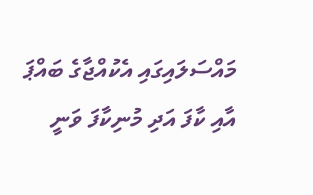މައްސަލައިގައި އެކުއްޖާގެ ބައްޕަ އާއި ކާފަ އަދި މުނިކާފަ ވަނީ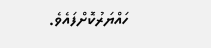ހައްޔަރުކޮށްފައެވެ.